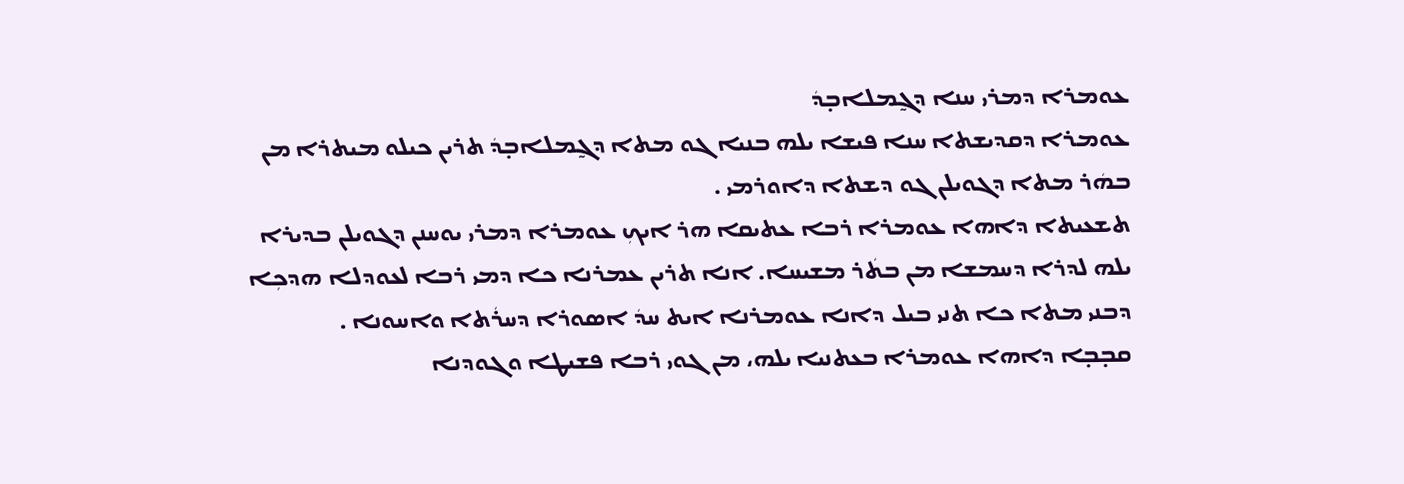ܥܘܡܪܐ ܕܡܪܝ ܚܢܐ ܕܓ̰ܡܠܐܒ̣ܕܿ
ܥܘܡܪܐ ܕܩܕܝܫܬܐ ܚܢܐ ܦܝܫܐ ܝܠܗ ܒܢܝܐ ܓܘ ܡܬܐ ܕܓ̰ܡܠܐܒ̣ܕܿ ܬܪܝܢ ܟܝܠܘ ܡܝܬܪܐ ܡܢ ܒܗܿܪ ܡܬܐ ܕܓܘܝܠܢ ܓܘ ܕܫܬܐ ܕܐܘܪܡܝ .
ܬܫܥܝܬܐ ܕܐܗܐ ܥܘܡܪܐ ܪܒܐ ܥܬܝܩܐ ܗܪ ܐܝܟܼ ܥܘܡܪܐ ܕܡܪܝ ܝܘܚܢܢ ܕܓܘܝܠܢ ܒܕܝܪܐ ܝܠܗ ܠܕܪܐ ܕܚܡܫܐ ܡܢ ܒܬܿܪ ܡܫܝܚܐ. ܐܢܐ ܬܪܝܢ ܥܡܪܢܐ ܟܐ ܕܡܝ ܪܒܐ ܠܥܘܕܠܐ ܗܕܟܼܐ ܕܒܢܝ ܡܬܐ ܟܐ ܬܢܝ ܒܝܠ ܕܐܢܐ ܥܘܡܪܢܐ ܐܝܬ ܚܕܿ ܐܣܘܪܐ ܕܚܪܿܬܐ ܘܐܚܘܢܐ .
ܩܒ̣ܒ̣ܐ ܕܐܗܐ ܥܘܡܪܐ ܒܥܬܢܝܐ ܝܠܗ، ܡܢ ܓܘܝ ܪܒܐ ܦܫܝܛܐ ܘܓܘܕܢܐ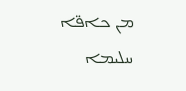ܡܢ ܟܐܦ̈ܐ ܚܠܝܡܐ